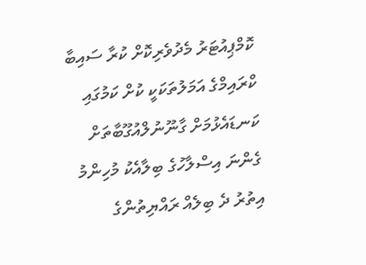ކޮމްޕިއުޓަރު މެދުވެރިކޮށް ކުރާ ސައިބާ ކްރައިމްގެ އަމަލުތަކަކީ ކުށް ކަމުގައި ކަނޑައެޅުމަށް ގާނޫނުލްއުގޫބާތަށް ގެންނަ އިސްލާހުގެ ބިލާއެކު މުހިންމު އިތުރު ދެ ބިލެއް ރައްޔިތުންގެ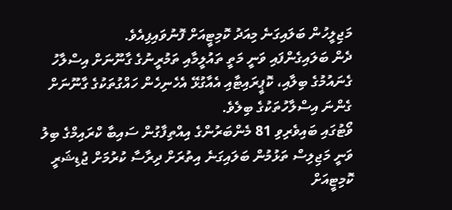މަޖިލީހުން ބަލައިގަނެ މިއަދު ކޮމިޓީއަށް ފޮނުވައިފިއެވެ.
ދެން ބަލައިގެންފައި ވަނީ މަތީ ތައުލީމާއި ތަމުރީނުގެ ގާނޫނަށް އިސްލާހު ގެނައުމުގެ ބިލާއި، ކޮޕީރައިޓާއި އެއާގުޅޭ އެހެނިހެން ހައްގުތަކުގެ ގާނޫނަށް ގެންނަ އިސްލާހުތަކުގެ ބިލެވެ.
ވޯޓުގައި ބައިވެރިވި 81 މެންބަރުންގެ އިއްތިފާގުން ސައިބާ ކްރައިމްގެ ބިލު ވަނީ މަޖިލިސް ތަޅުމުން ބަލައިގަނެ އިތުރަށް ދިރާސާ ކުރުމަށް ޖުޑިޝަރީ ކޮމިޓީއަށް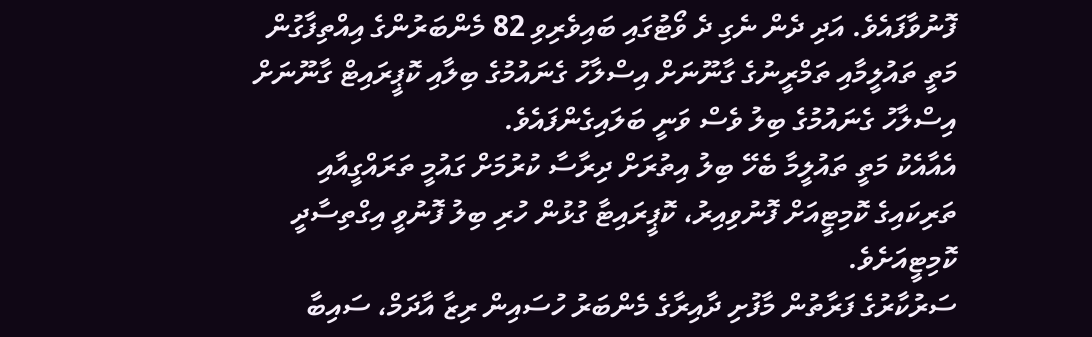ފޮނުވާފައެވެ. އަދި ދެން ނެގި ދެ ވޯޓުގައި ބައިވެރިވި 82 މެންބަރުންގެ އިއްތިފާގުން މަތީ ތައުލީމާއި ތަމްރީނުގެ ގާނޫނަށް އިސްލާހު ގެނައުމުގެ ބިލާއި ކޮޕީރައިޓް ގާނޫނަށް އިސްލާހު ގެނައުމުގެ ބިލު ވެސް ވަނީ ބަލައިގެންފައެވެ.
އެއާއެކު މަތީ ތައުލީމާ ބެހޭ ބިލު އިތުރަށް ދިރާސާ ކުރުމަށް ގައުމީ ތަރައްގީއާއި ތަރިކައިގެ ކޮމިޓީއަށް ފޮނުވިއިރު، ކޮޕީރައިޓާ ގުޅުން ހުރި ބިލު ފޮނުވީ އިގްތިސާދީ ކޮމިޓީއަށެވެ.
ސަރުކާރުގެ ފަރާތުން މާފުށި ދާއިރާގެ މެންބަރު ހުސައިން ރިޒާ އާދަމް، ސައިބާ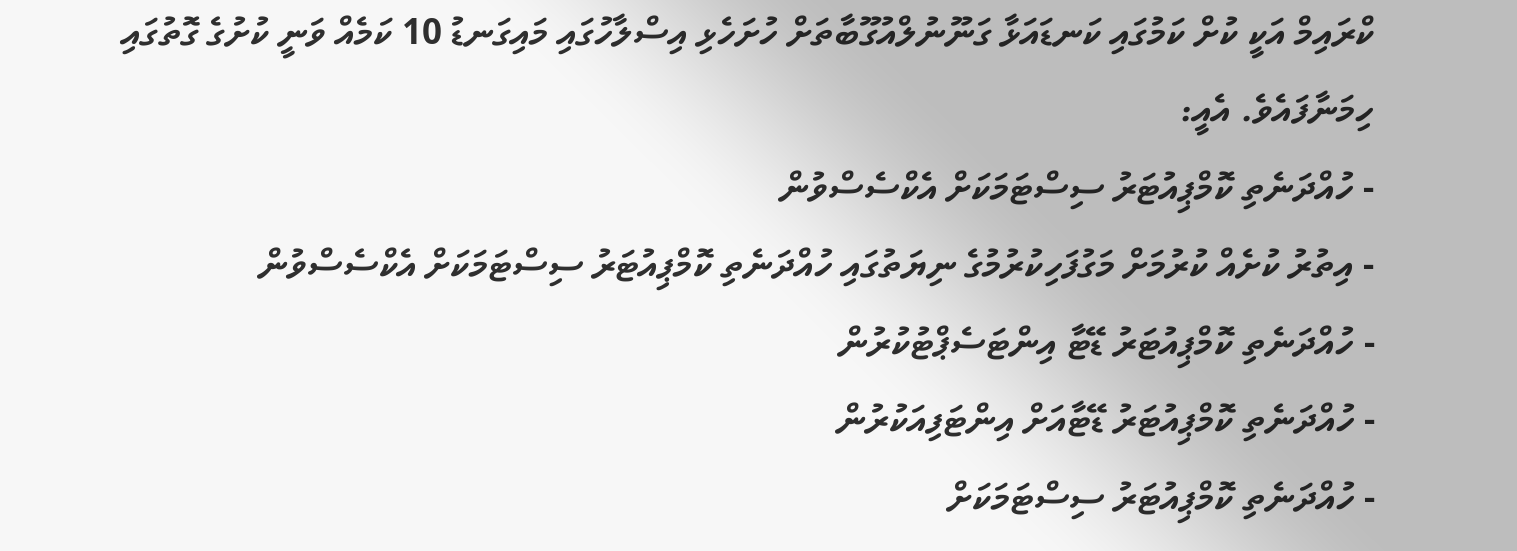ކްރައިމް އަކީ ކުށް ކަމުގައި ކަނޑައަޅާ ގަނޫނުލްއުގޫބާތަށް ހުށަހެޅި އިސްލާހުގައި މައިގަނޑު 10 ކަމެއް ވަނީ ކުށުގެ ގޮތުގައި ހިމަނާފައެވެ. އެއީ:
- ހުއްދަނެތި ކޮމްޕިއުޓަރު ސިސްޓަމަކަށް އެކްސެސްވުން
- އިތުރު ކުށެއް ކުރުމަށް މަގުފަހިކުރުމުގެ ނިޔަތުގައި ހުއްދަނެތި ކޮމްޕިއުޓަރު ސިސްޓަމަކަށް އެކްސެސްވުން
- ހުއްދަނެތި ކޮމްޕިއުޓަރު ޑޭޓާ އިންޓަސެޕްޓުކުރުން
- ހުއްދަނެތި ކޮމްޕިއުޓަރު ޑޭޓާއަށް އިންޓަފިއަކުރުން
- ހުއްދަނެތި ކޮމްޕިއުޓަރު ސިސްޓަމަކަށް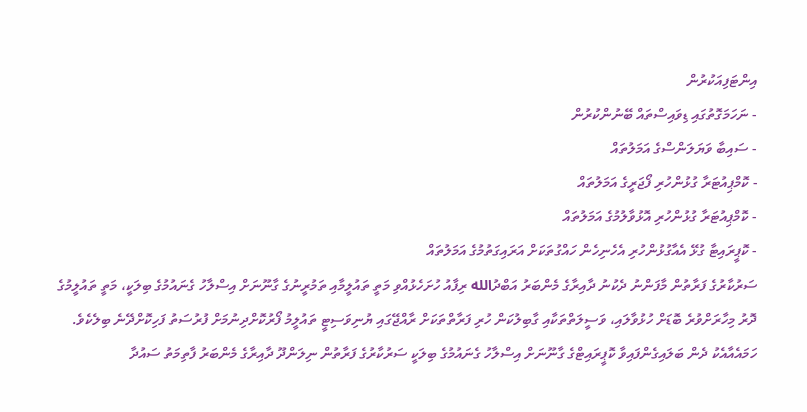އިންޓަފިއަކުރުން
- ނަހަމަގޮތުގައި ޑިވައިސްތައް ބޭނުންކުރުން
- ސައިބާ ވަޔަލަންސްގެ އަމަލުތައް
- ކޮމްޕިއުޓަރާ ގުޅުންހުރި ފޯޖަރީގެ އަމަލުތައް
- ކޮމްޕިއުޓަރާ ގުޅުންހުރި އޮޅުވާލުމުގެ އަމަލުތައް
- ކޮޕީރައިޓާ ގުޅޭ އެއާގުޅުންހުރި އެހެނިހެން ހައްގުތަކަށް އަރައިގަތުމުގެ އަމަލުތައް
ސަރުކާރުގެ ފަރާތުން މާފަންނު ދެކުނު ދާއިރާގެ މެންބަރު އަބްދުالله ރިފާއު ހުށަހެޅުއްވި މަތީ ތައުލީމާއި ތަމުރީނުގެ ގާނޫނަށް އިސްލާހު ގެނައުމުގެ ބިލަކީ، މަތީ ތައުލީމުގެ ދޮރު މިހާރަށްވުރެ ބޮޑަށް ހުޅުވާލައި، ވަސީލަތްތަކާއި ގާބިލުކަން ހުރި ފަރާތްތަކަށް ރާއްޖޭގައި ޔުނިވަސިޓީ ތައުލީމު ފޯރުކޮށްދިނުމަށް ފުރުސަތު ފަހިކޮށްދޭނެ ބިލެކެވެ.
ހަމައެއާއެކު ދެން ބަލައިގެންފައިވާ ކޮޕީރައިޓްގެ ގާނޫނަށް އިސްލާހު ގެނައުމުގެ ބިލަކީ ސަރުކާރުގެ ފަރާތުން ނިލަންދޫ ދާއިރާގެ މެންބަރު ފާތިމަތު ސައުދާ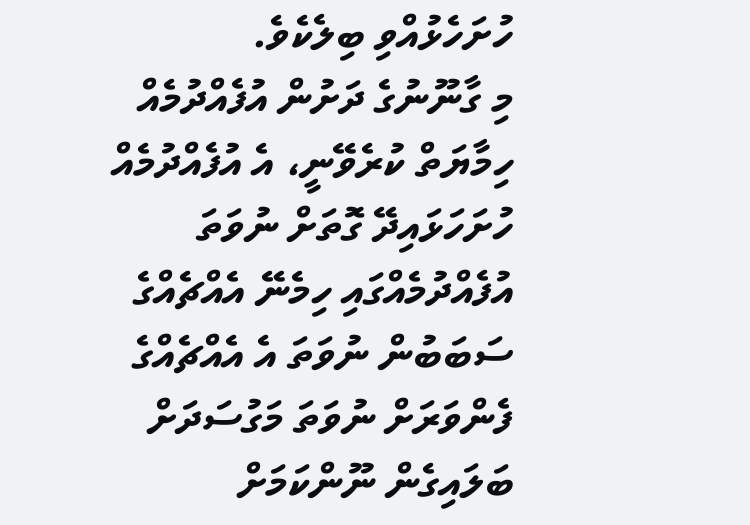ހުށަހެޅުއްވި ބިލެކެވެ.
މި ގާނޫނުގެ ދަށުން އުފެއްދުމެއް ހިމާޔަތް ކުރެވޭނީ، އެ އުފެއްދުމެއް ހުށަހަޅައިދޭ ގޮތަށް ނުވަތަ އުފެއްދުމެއްގައި ހިމެނޭ އެއްޗެއްގެ ސަބަބުން ނުވަތަ އެ އެއްޗެއްގެ ފެންވަރަށް ނުވަތަ މަގުސަދަށް ބަލައިގެން ނޫންކަމަށް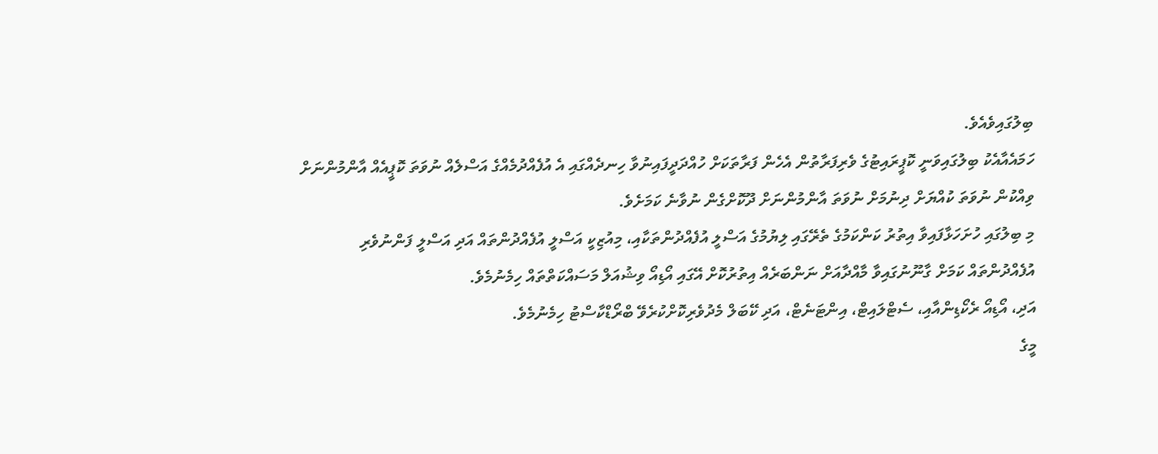ބިލުގައިވެއެވެ.
ހަމައެއާއެކު ބިލުގައިވަނީ ކޮޕީރައިޓުގެ ވެރިފަރާތުން އެހެން ފަރާތަކަށް ހުއްދަދީފައިނުވާ ހިނދެއްގައި އެ އުފެއްދުމެއްގެ އަސްލެއް ނުވަތަ ކޮޕީއެއް އާންމުންނަށް ވިއްކުން ނުވަތަ ކުއްޔަށް ދިނުމަށް ނުވަތަ އާންމުންނަށް ދޫކޮށްގެން ނުވާނެ ކަމަށެވެ.
މި ބިލުގައި ހުށަހަޅާފައިވާ އިތުރު ކަންކަމުގެ ތެރޭގައި ލިޔުމުގެ އަސްލީ އުފެއްދުންތަކާއި، މިއުޒިކީ އަސްލީ އުފެއްދުންތައް އަދި އަސްލީ ފަންނުވެރި އުފެއްދުންތައް ކަމަށް ގާނޫނުގައިވާ މާއްދާއަށް ނަންބަރެއް އިތުރުކޮށް އޭގައި އޯޑިއޯ ވިޝުއަލް މަސައްކަތްތައް ހިމެނުމެވެ.
އަދި، އޯޑިއޯ ރެކޯޑިންއާއި، ސެޓްލައިޓް، އިންޓަނެޓް، އަދި ކޭބަލް މެދުވެރިކޮށްކުރެވޭ ބްރޯޑްކާސްޓު ހިމެނުމެވެ.
މީގެ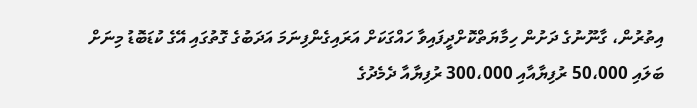އިތުރުން، ގާނޫނުގެ ދަށުން ހިމާޔަތްކޮށްދީފައިވާ ހައްގަކަށް އަރައިގެންފިނަމަ އަދަބުގެ ގޮތުގައި އޭގެ ކުޑަބޮޑު މިނަށް ބަލައި 50،000 ރުފިޔާއާއި 300،000 ރުފިޔާއާ ދެމެދުގެ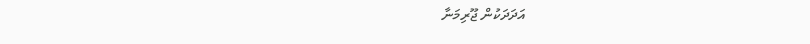އަދަދަކުން ޖޫރިމަނާ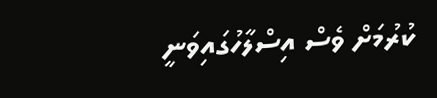ކުރުމަށް ވެސް އިސްލާހުގައިވަނީ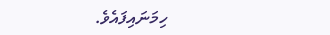ހިމަނައިފައެވެ.